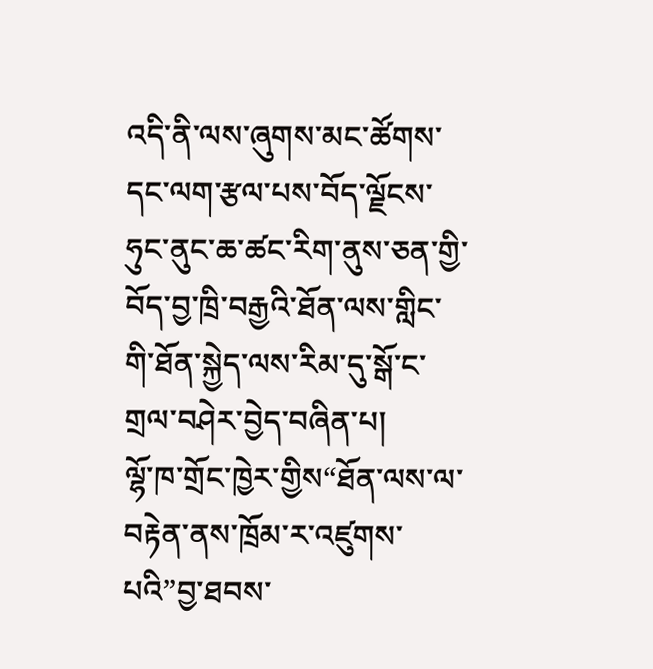འདི་ནི་ལས་ཞུགས་མང་ཚོགས་དང་ལག་རྩལ་པས་བོད་ལྗོངས་ཧུང་ནུང་ཆ་ཚང་རིག་ནུས་ཅན་གྱི་བོད་བྱ་ཁྲི་བརྒྱའི་ཐོན་ལས་གླིང་གི་ཐོན་སྐྱེད་ལས་རིམ་དུ་སྒོ་ང་གྲལ་བཤེར་བྱེད་བཞིན་པ།
ལྷོ་ཁ་གྲོང་ཁྱེར་གྱིས“ཐོན་ལས་ལ་བརྟེན་ནས་ཁྲོམ་ར་འཛུགས་པའི”བྱ་ཐབས་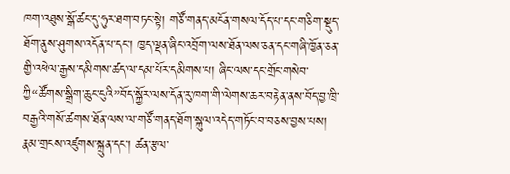ཁག་འཐུས་སྒོ་ཚང་དུ་ཧུར་ཐག་བཏང་སྟེ། གཙོ་གནད་མངོན་གསལ་དོད་པ་དང་གཅིག་སྡུད་ཐོག་ནུས་ཤུགས་འདོན་པ་དང་། ཁྱད་ལྡན་ཞིང་འབྲོག་ལས་ཐོན་ལས་ཅན་དང་གཞི་ཁྱོན་ཅན་གྱི་འཕེལ་རྒྱས་དམིགས་ཚད་ལ་དམ་པོར་དམིགས་པ། ཞིང་ལས་དང་གྲོང་གསེབ་ཀྱི“ཚོགས་སྒྲིག་ཆུང་ངུའི”བོད་སྐྱོར་ལས་དོན་རུ་ཁག་གི་ལེགས་ཆར་བརྟེན་ནས་བོད་བྱ་ཁྲི་བརྒྱའི་གསོ་ཚགས་ཐོན་ལས་ལ་གཙོ་གནད་ཐོག་སྐུལ་འདེད་གཏོང་བ་བཅས་བྱས་པས། རྣམ་གྲངས་འཛུགས་སྐྲུན་དང་། ཚན་རྩལ་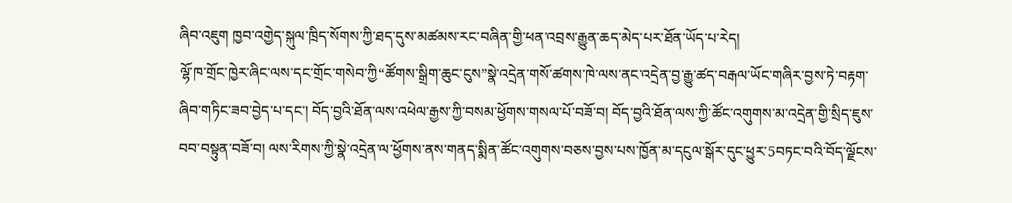ཞིབ་འཇུག ཁྱབ་འགྱེད་སྐུལ་ཁྲིད་སོགས་ཀྱི་ཐད་དུས་མཚམས་རང་བཞིན་གྱི་ཕན་འབྲས་རྒྱུན་ཆད་མེད་པར་ཐོན་ཡོད་པ་རེད།
ལྷོ་ཁ་གྲོང་ཁྱེར་ཞིང་ལས་དང་གྲོང་གསེབ་ཀྱི“ཚོགས་སྒྲིག་ཆུང་ངུས”སྣེ་འདྲེན་གསོ་ཚགས་ཁེ་ལས་ནང་འདྲེན་བྱ་རྒྱུ་ཚད་བརྒལ་ཡོང་གཞིར་བྱས་ཏེ་བརྟག་ཞིབ་གཏིང་ཟབ་བྱེད་པ་དང་། བོད་བྱའི་ཐོན་ལས་འཕེལ་རྒྱས་ཀྱི་བསམ་ཕྱོགས་གསལ་པོ་བཟོ་བ། བོད་བྱའི་ཐོན་ལས་ཀྱི་ཚོང་འགུགས་མ་འདྲེན་གྱི་སྲིད་ཇུས་བབ་བསྟུན་བཟོ་བ། ལས་རིགས་ཀྱི་སྣེ་འདྲེན་ལ་ཕྱོགས་ནས་གནད་སྨིན་ཚོང་འགུགས་བཅས་བྱས་པས་ཁྱོན་མ་དངུལ་སྒོར་དུང་ཕྱུར་5བཏང་བའི་བོད་ལྗོངས་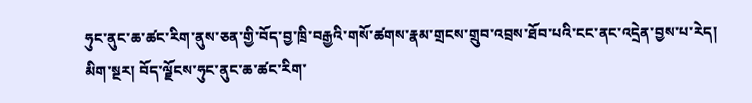ཧུང་ནུང་ཆ་ཚང་རིག་ནུས་ཅན་གྱི་བོད་བྱ་ཁྲི་བརྒྱའི་གསོ་ཚགས་རྣམ་གྲངས་གྲུབ་འབྲས་ཐོབ་པའི་ངང་ནང་འདྲེན་བྱས་པ་རེད། མིག་སྔར། བོད་ལྗོངས་ཧུང་ནུང་ཆ་ཚང་རིག་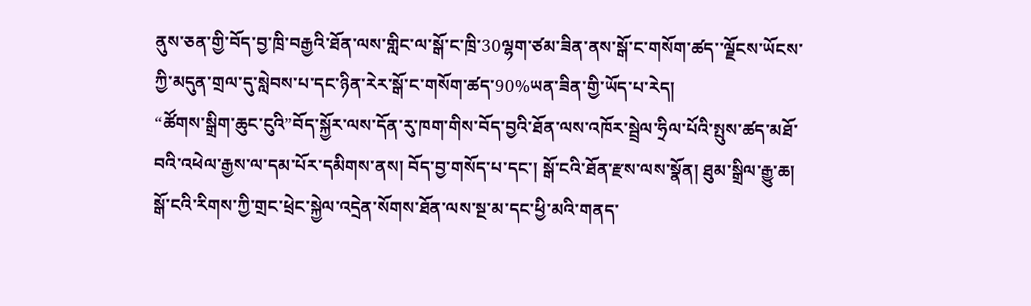ནུས་ཅན་གྱི་བོད་བྱ་ཁྲི་བརྒྱའི་ཐོན་ལས་གླིང་ལ་སྒོ་ང་ཁྲི་30ལྷག་ཙམ་ཟིན་ནས་སྒོ་ང་གསོག་ཚད་་ལྗོངས་ཡོངས་ཀྱི་མདུན་གྲལ་དུ་སླེབས་པ་དང་ཉིན་རེར་སྒོ་ང་གསོག་ཚད་90%ཡན་ཟིན་གྱི་ཡོད་པ་རེད།
“ཚོགས་སྒྲིག་ཆུང་ངུའི”བོད་སྐྱོར་ལས་དོན་རུ་ཁག་གིས་བོད་བྱའི་ཐོན་ལས་འཁོར་སྦྲེལ་ཧྲིལ་པོའི་སྤུས་ཚད་མཐོ་བའི་འཕེལ་རྒྱས་ལ་དམ་པོར་དམིགས་ནས། བོད་བྱ་གསོད་པ་དང་། སྒོ་ངའི་ཐོན་རྫས་ལས་སྣོན། ཐུམ་སྒྲིལ་རྒྱུ་ཆ། སྒོ་ངའི་རིགས་ཀྱི་གྲང་ཕྲེང་སྐྱེལ་འདྲེན་སོགས་ཐོན་ལས་སྔ་མ་དང་ཕྱི་མའི་གནད་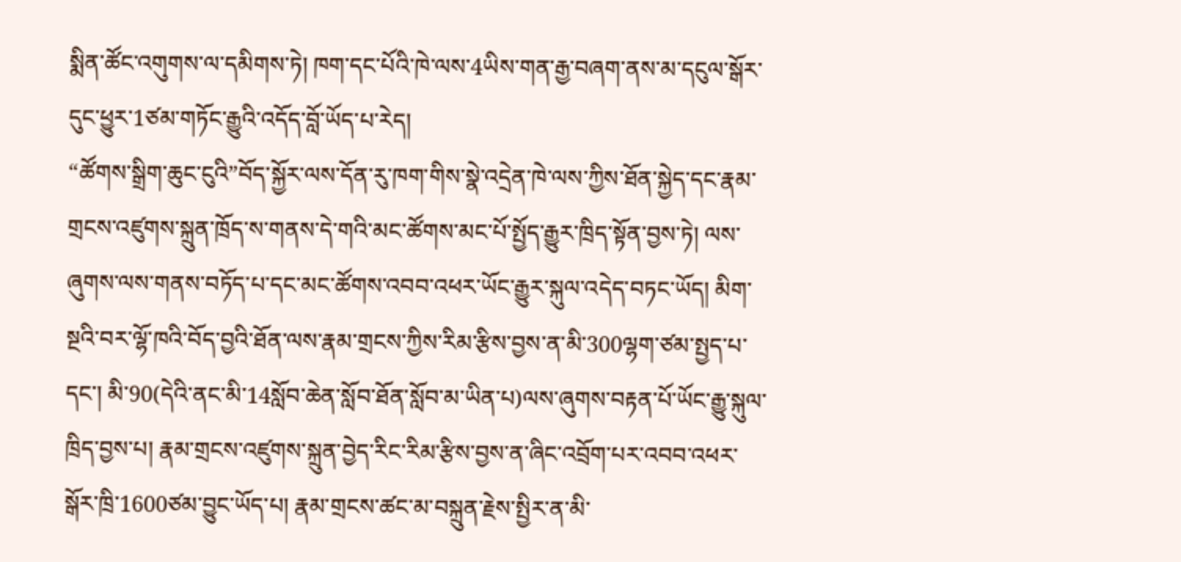སྨིན་ཚོང་འགུགས་ལ་དམིགས་ཏེ། ཁག་དང་པོའི་ཁེ་ལས་4ཡིས་གན་རྒྱ་བཞག་ནས་མ་དངུལ་སྒོར་དུང་ཕྱུར་1ཙམ་གཏོང་རྒྱུའི་འདོད་བློ་ཡོད་པ་རེད།
“ཚོགས་སྒྲིག་ཆུང་ངུའི”བོད་སྐྱོར་ལས་དོན་རུ་ཁག་གིས་སྣེ་འདྲེན་ཁེ་ལས་ཀྱིས་ཐོན་སྐྱེད་དང་རྣམ་གྲངས་འཛུགས་སྐྲུན་ཁྲོད་ས་གནས་དེ་གའི་མང་ཚོགས་མང་པོ་སྤྱོད་རྒྱུར་ཁྲིད་སྟོན་བྱས་ཏེ། ལས་ཞུགས་ལས་གནས་བཏོད་པ་དང་མང་ཚོགས་འབབ་འཕར་ཡོང་རྒྱུར་སྐུལ་འདེད་བཏང་ཡོད། མིག་སྔའི་བར་ལྷོ་ཁའི་བོད་བྱའི་ཐོན་ལས་རྣམ་གྲངས་ཀྱིས་རིམ་རྩིས་བྱས་ན་མི་300ལྷག་ཙམ་སྤྱད་པ་དང་། མི་90(དེའི་ནང་མི་14སློབ་ཆེན་སློབ་ཐོན་སློབ་མ་ཡིན་པ)ལས་ཞུགས་བརྟན་པོ་ཡོང་རྒྱུ་སྐུལ་ཁྲིད་བྱས་པ། རྣམ་གྲངས་འཛུགས་སྐྲུན་བྱེད་རིང་རིམ་རྩིས་བྱས་ན་ཞིང་འབྲོག་པར་འབབ་འཕར་སྒོར་ཁྲི་1600ཙམ་བྱུང་ཡོད་པ། རྣམ་གྲངས་ཚང་མ་བསྐྲུན་རྗེས་སྤྱིར་ན་མི་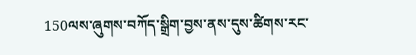150ལས་ཞུགས་བཀོད་སྒྲིག་བྱས་ནས་དུས་ཚིགས་རང་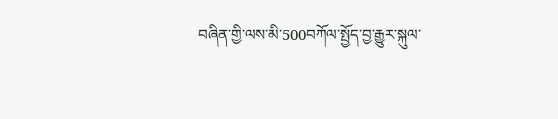བཞིན་གྱི་ལས་མི་500བཀོལ་སྤྱོད་བྱ་རྒྱུར་སྐུལ་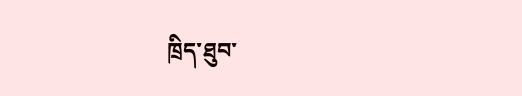ཁྲིད་ཐུབ་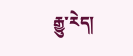རྒྱུ་རེད།